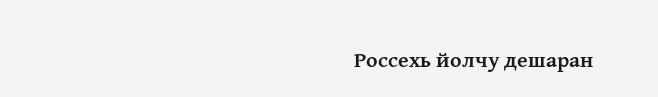Россехь йолчу дешаран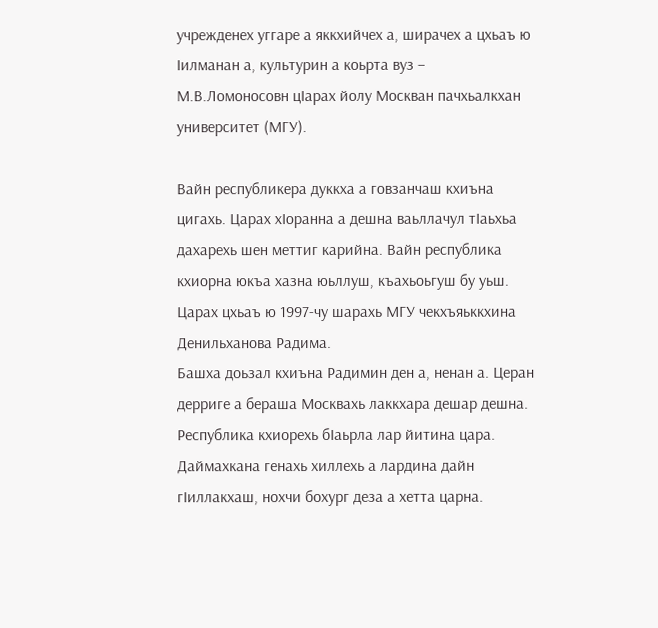учрежденех уггаре а яккхийчех а, ширачех а цхьаъ ю Iилманан а, культурин а коьрта вуз – М.В.Ломоносовн цIарах йолу Москван пачхьалкхан университет (МГУ).

Вайн республикера дуккха а говзанчаш кхиъна цигахь. Царах хIоранна а дешна ваьллачул тIаьхьа дахарехь шен меттиг карийна. Вайн республика кхиорна юкъа хазна юьллуш, къахьоьгуш бу уьш. Царах цхьаъ ю 1997-чу шарахь МГУ чекхъяьккхина Денильханова Радима.
Башха доьзал кхиъна Радимин ден а, ненан а. Церан дерриге а бераша Москвахь лаккхара дешар дешна. Республика кхиорехь бIаьрла лар йитина цара. Даймахкана генахь хиллехь а лардина дайн гIиллакхаш, нохчи бохург деза а хетта царна.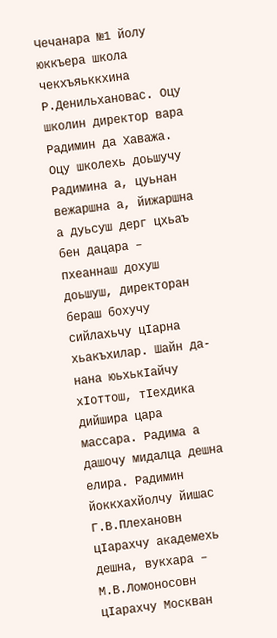Чечанара №1 йолу юккъера школа чекхъяьккхина Р.Денильхановас. Оцу школин директор вара Радимин да Хаважа.
Оцу школехь доьшучу Радимина а, цуьнан вежаршна а, йижаршна а дуьсуш дерг цхьаъ бен дацара – пхеаннаш дохуш доьшуш, директоран бераш бохучу сийлахьчу цIарна хьакъхилар. Шайн да-нана юьхькIайчу хIоттош, тIехдика дийшира цара массара. Радима а дашочу мидалца дешна елира. Радимин йоккхахйолчу йишас Г.В.Плехановн цIарахчу академехь дешна, вукхара – М.В.Ломоносовн цIарахчу Москван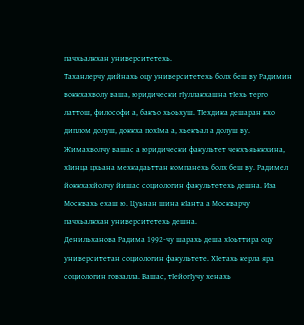пачхьалкхан университетехь.
Таханлерчу дийнахь оцу университетехь болх беш ву Радимин воккхахволу ваша, юридически гIуллакхашна тIехь терго латтош, философи а, бакъо хьоьхуш. ТIехдика дешаран кхо диплом долуш, доккха похIма а, хьекъал а долуш ву.
Жимахволчу вашас а юридически факультет чекхъяьккхина, хIинца цхьана мехкадаьттан компанехь болх беш ву. Радимел йоккхахйолчу йишас социологин факультетехь дешна. Иза Москвахь ехаш ю. Цуьнан шина кIанта а Москварчу пачхьалкхан университетехь дешна.
Денильханова Радима 1992-чу шарахь деша хIоьттира оцу университетан социологин факультете. ХIетахь керла яра социологин говзалла. Вашас, тIейогIучу хенахь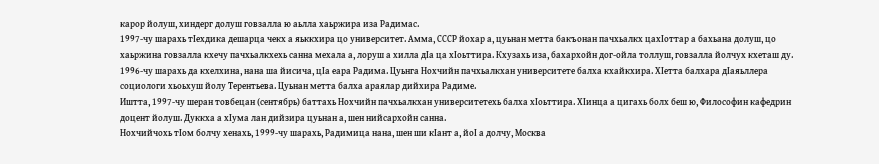карор йолуш, хиндерг долуш говзалла ю аьлла хаьржира иза Радимас.
1997-чу шарахь тIехдика дешарца чекх а яьккхира цо университет. Амма, СССР йохар а, цуьнан метта бакъонан пачхьалкх цахIоттар а бахьана долуш, цо хаьржина говзалла кхечу пачхьалкхехь санна мехала а, лоруш а хилла дIа ца хIоьттира. Кхузахь иза, бахархойн дог-ойла толлуш, говзалла йолчух кхеташ ду.
1996-чу шарахь да кхелхина, нана ша йисича, цIа еара Радима. Цуьнга Нохчийн пачхьалкхан университете балха кхайкхира. ХIетта балхара дIаяьллера социологи хьоьхуш йолу Терентьева. Цуьнан метта балха араялар дийхира Радиме.
Иштта, 1997-чу шеран товбецан (сентябрь) баттахь Нохчийн пачхьалкхан университетехь балха хIоьттира. ХIинца а цигахь болх беш ю, Философин кафедрин доцент йолуш. Дуккха а хIума лан дийзира цуьнан а, шен нийсархойн санна.
Нохчийчохь тIом болчу хенахь, 1999-чу шарахь, Радимица нана, шен ши кIант а, йоI а долчу, Москва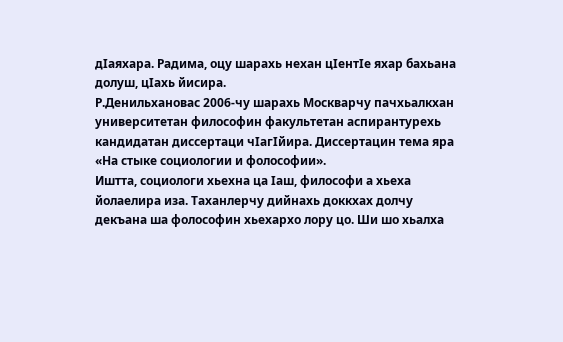дIаяхара. Радима, оцу шарахь нехан цIентIе яхар бахьана долуш, цIахь йисира.
Р.Денильхановас 2006-чу шарахь Москварчу пачхьалкхан университетан философин факультетан аспирантурехь кандидатан диссертаци чIагIйира. Диссертацин тема яра «На стыке социологии и фолософии».
Иштта, социологи хьехна ца Iаш, философи а хьеха йолаелира иза. Таханлерчу дийнахь доккхах долчу декъана ша фолософин хьехархо лору цо. Ши шо хьалха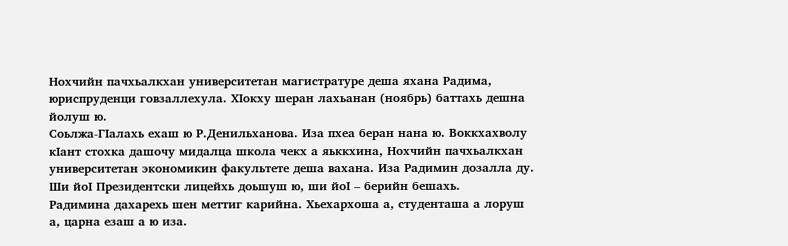Нохчийн пачхьалкхан университетан магистратуре деша яхана Радима, юриспруденци говзаллехула. ХIокху шеран лахьанан (ноябрь) баттахь дешна йолуш ю.
Соьлжа-ГIалахь ехаш ю Р.Денильханова. Иза пхеа беран нана ю. Воккхахволу кIант стохка дашочу мидалца школа чекх а яьккхина, Нохчийн пачхьалкхан университетан экономикин факультете деша вахана. Иза Радимин дозалла ду. Ши йоI Президентски лицейхь доьшуш ю, ши йоI – берийн бешахь.
Радимина дахарехь шен меттиг карийна. Хьехархоша а, студенташа а лоруш а, царна езаш а ю иза.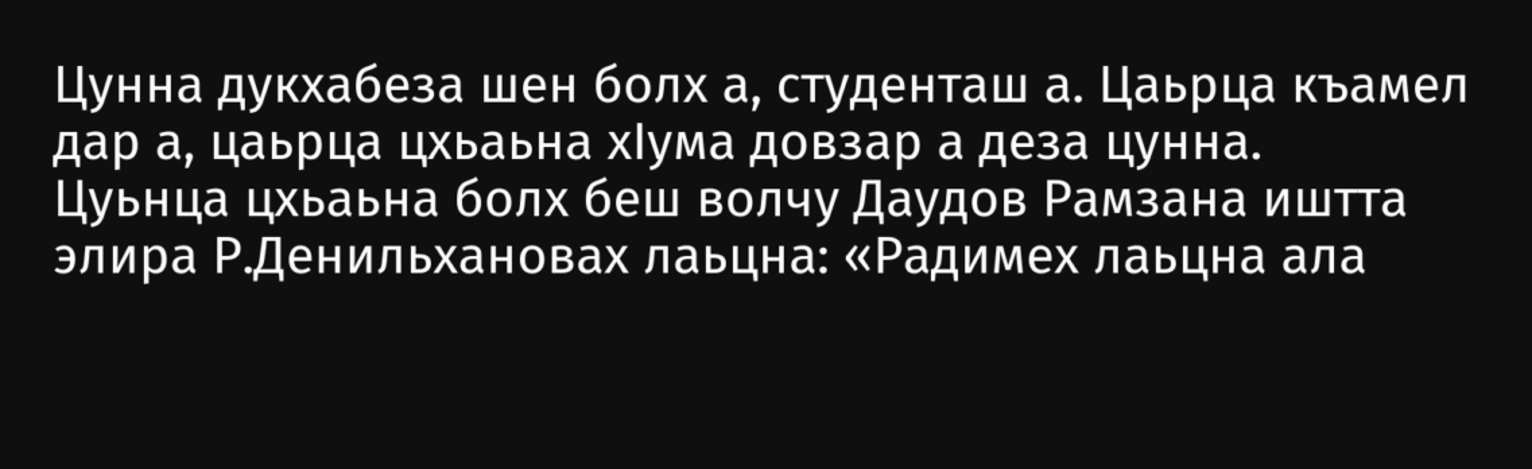Цунна дукхабеза шен болх а, студенташ а. Цаьрца къамел дар а, цаьрца цхьаьна хIума довзар а деза цунна.
Цуьнца цхьаьна болх беш волчу Даудов Рамзана иштта элира Р.Денильхановах лаьцна: «Радимех лаьцна ала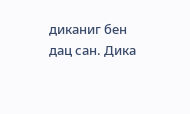диканиг бен дац сан. Дика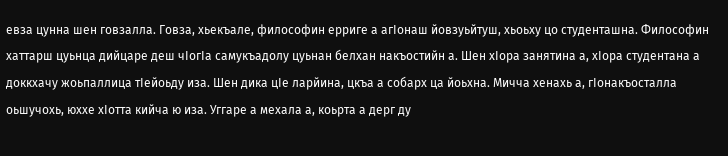евза цунна шен говзалла. Говза, хьекъале, философин ерриге а агIонаш йовзуьйтуш, хьоьху цо студенташна. Философин хаттарш цуьнца дийцаре деш чIогIа самукъадолу цуьнан белхан накъостийн а. Шен хIора занятина а, хIора студентана а доккхачу жоьпаллица тIейоьду иза. Шен дика цIе ларйина, цкъа а собарх ца йоьхна. Мичча хенахь а, гIонакъосталла оьшучохь, юххе хIотта кийча ю иза. Уггаре а мехала а, коьрта а дерг ду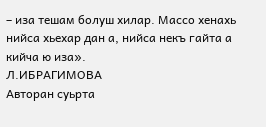– иза тешам болуш хилар. Массо хенахь нийса хьехар дан а, нийса некъ гайта а кийча ю иза».
Л.ИБРАГИМОВА
Авторан суьрта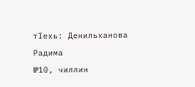тIехь: Денильханова Радима
№10, чиллин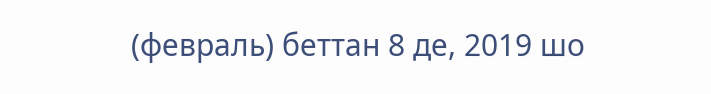(февраль) беттан 8 де, 2019 шо